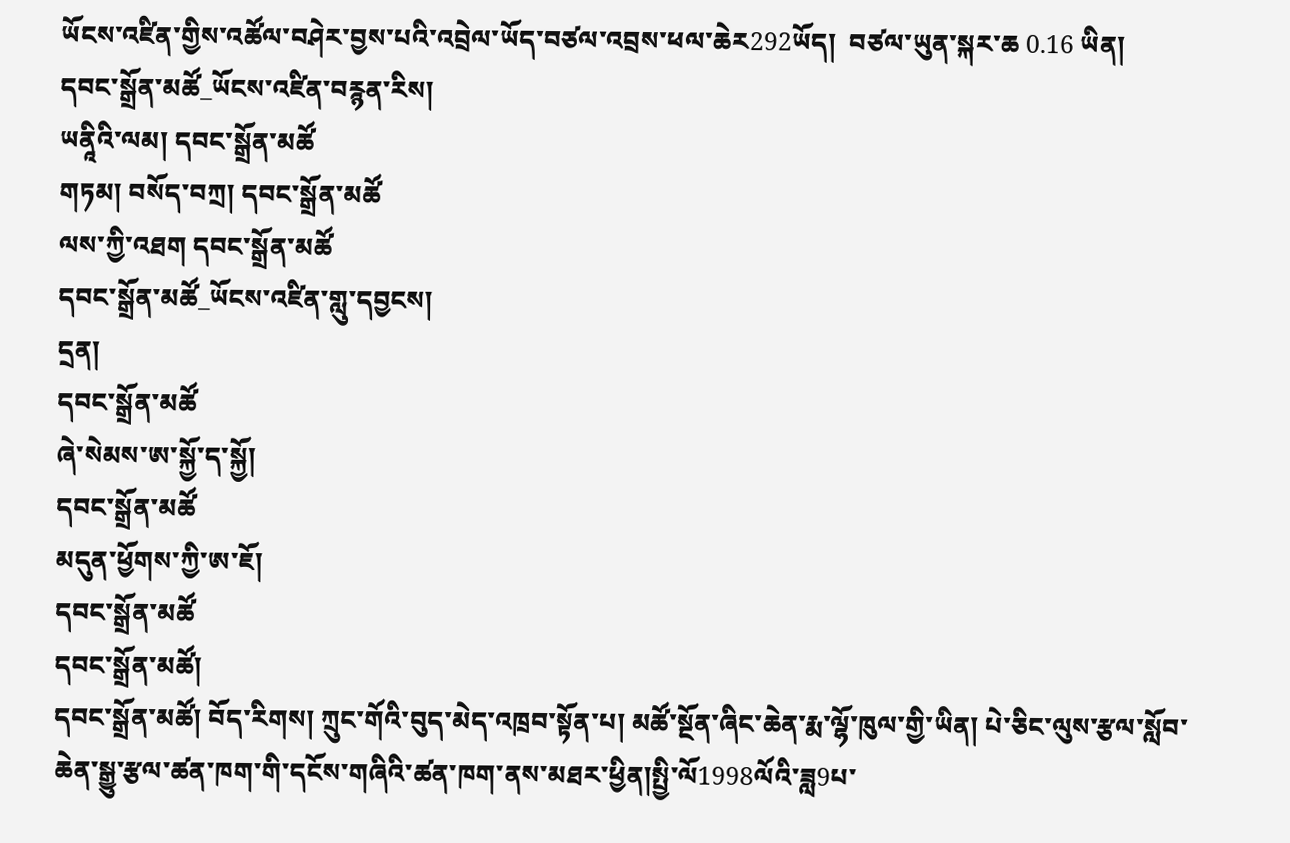ཡོངས་འཛིན་གྱིས་འཚོལ་བཤེར་བྱས་པའི་འབྲེལ་ཡོད་བཙལ་འབྲས་ཕལ་ཆེར292ཡོད།  བཙལ་ཡུན་སྐར་ཆ 0.16 ཡིན།
དབང་སྒྲོན་མཚོ_ཡོངས་འཛིན་བརྙན་རིས།
ཡནཱིའི་ལམ། དབང་སྒྲོན་མཚོ
གཏམ། བསོད་བཀྲ། དབང་སྒྲོན་མཚོ
ལས་ཀྱི་འཐག དབང་སྒྲོན་མཚོ
དབང་སྒྲོན་མཚོ_ཡོངས་འཛིན་གླུ་དབྱངས།
དྲན།
དབང་སྒྲོན་མཚོ
ཞེ་སེམས་ཨ་སྐྱོ་ད་སྐྱོ།
དབང་སྒྲོན་མཚོ
མདུན་ཕྱོགས་ཀྱི་ཨ་ཇོ།
དབང་སྒྲོན་མཚོ
དབང་སྒྲོན་མཚོ།
དབང་སྒྲོན་མཚོ། བོད་རིགས། ཀྲུང་གོའི་བུད་མེད་འཁྲབ་སྟོན་པ། མཚོ་སྔོན་ཞིང་ཆེན་རྨ་ལྷོ་ཁུལ་གྱི་ཡིན། པེ་ཅིང་ལུས་རྩལ་སློབ་ཆེན་སྒྱུ་རྩལ་ཚན་ཁག་གི་དངོས་གཞིའི་ཚན་ཁག་ནས་མཐར་ཕྱིན།སྤྱི་ལོ1998ལོའི་ཟླ9པ་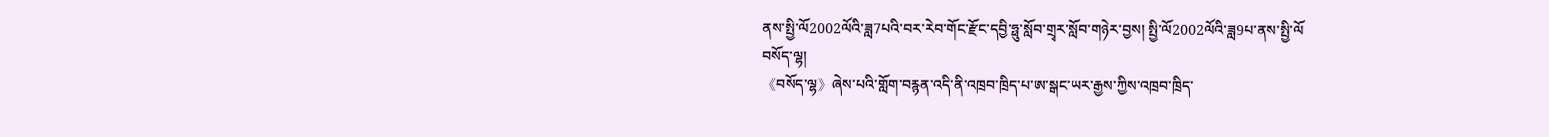ནས་སྤྱི་ལོ2002ལོའི་ཟླ7པའི་བར་རེབ་གོང་རྫོང་དབྱི་ཧྥུ་སློབ་གྲྭར་སློབ་གཉེར་བྱས། སྤྱི་ལོ2002ལོའི་ཟླ9པ་ནས་སྤྱི་ལོ
བསོད་ལྷ།
《བསོད་ལྷ》ཞེས་པའི་གློག་བརྙན་འདི་ནི་འཁྲབ་ཁྲིད་པ་ཨ་སྒང་ཡར་རྒྱས་ཀྱིས་འཁྲབ་ཁྲིད་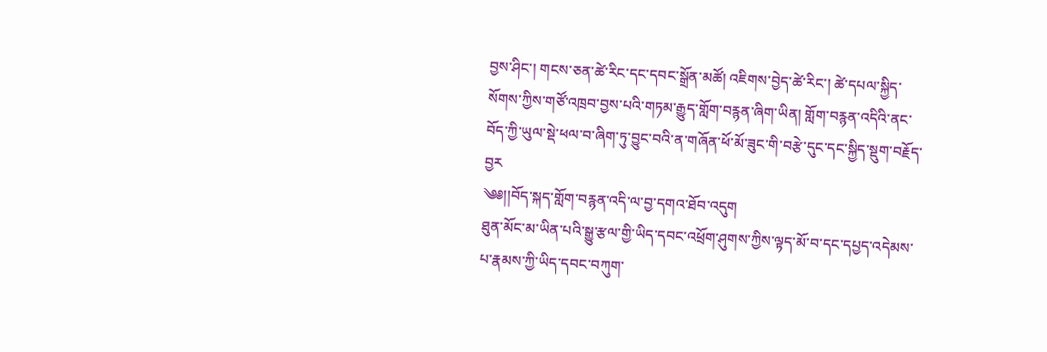བྱས་ཤིང་། གངས་ཅན་ཚེ་རིང་དང་དབང་སྒྲོན་མཚོ། འཇིགས་བྱེད་ཚེ་རིང་། ཚེ་དཔལ་སྐྱིད་སོགས་ཀྱིས་གཙོ་འཁྲབ་བྱས་པའི་གཏམ་རྒྱུད་གློག་བརྙན་ཞིག་ཡིན། གློག་བརྙན་འདིའི་ནང་བོད་ཀྱི་ཡུལ་སྡེ་ཕལ་བ་ཞིག་ཏུ་བྱུང་བའི་ན་གཞོན་ཕོ་མོ་ཟུང་གི་བརྩེ་དུང་དང་སྐྱིད་སྡུག་བརྗོད་བྱར
༄༅།།བོད་སྐད་གློག་བརྙན་འདི་ལ་བྱ་དགའ་ཐོབ་འདུག
ཐུན་མོང་མ་ཡིན་པའི་སྒྱུ་རྩལ་གྱི་ཡིད་དབང་འཕྲོག་ཤུགས་ཀྱིས་ལྟད་མོ་བ་དང་དཔྱད་འདེམས་པ་རྣམས་ཀྱི་ཡིད་དབང་བཀུག་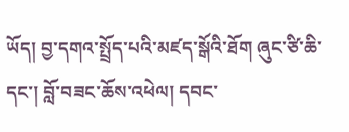ཡོད། བྱ་དགའ་སྤྲོད་པའི་མཛད་སྒོའི་ཐོག ཞུང་ཙི་ཆི་དང་། བློ་བཟང་ཆོས་འཕེལ། དབང་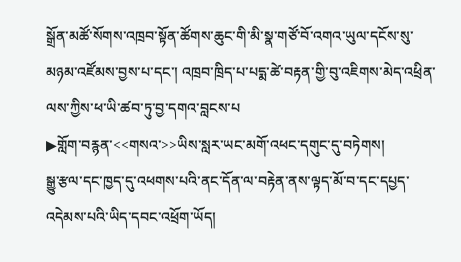སྒྲོན་མཚོ་སོགས་འཁྲབ་སྟོན་ཚོགས་ཆུང་གི་མི་སྣ་གཙོ་བོ་འགའ་ཡུལ་དངོས་སུ་མཉམ་འཛོམས་བྱས་པ་དང་། འཁྲབ་ཁྲིད་པ་པདྨ་ཚེ་བརྟན་གྱི་བུ་འཇིགས་མེད་འཕྲིན་ལས་ཀྱིས་ཕ་ཡི་ཚབ་ཏུ་བྱ་དགའ་བླངས་པ
▶གློག་བརྙན་<<གསའ་>>ཡིས་སླར་ཡང་མགོ་འཕང་དགུང་དུ་བཏེགས།
སྒྱུ་རྩལ་དང་ཁྱད་དུ་འཕགས་པའི་ནང་དོན་ལ་བརྟེན་ནས་ལྟད་མོ་བ་དང་དཔྱད་འདེམས་པའི་ཡིད་དབང་འཕྲོག་ཡོད།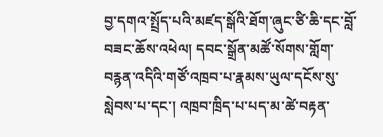བྱ་དགའ་སྤྲོད་པའི་མཛད་སྒོའི་ཐོག་ཞུང་ཙི་ཆི་དང་བློ་བཟང་ཆོས་འཕེལ། དབང་སྒྲོན་མཚོ་སོགས་གློག་བརྙན་འདིའི་གཙོ་འཁྲབ་པ་རྣམས་ཡུལ་དངོས་སུ་སླེབས་པ་དང་། འཁྲབ་ཁྲིད་པ་པད་མ་ཚེ་བརྟན་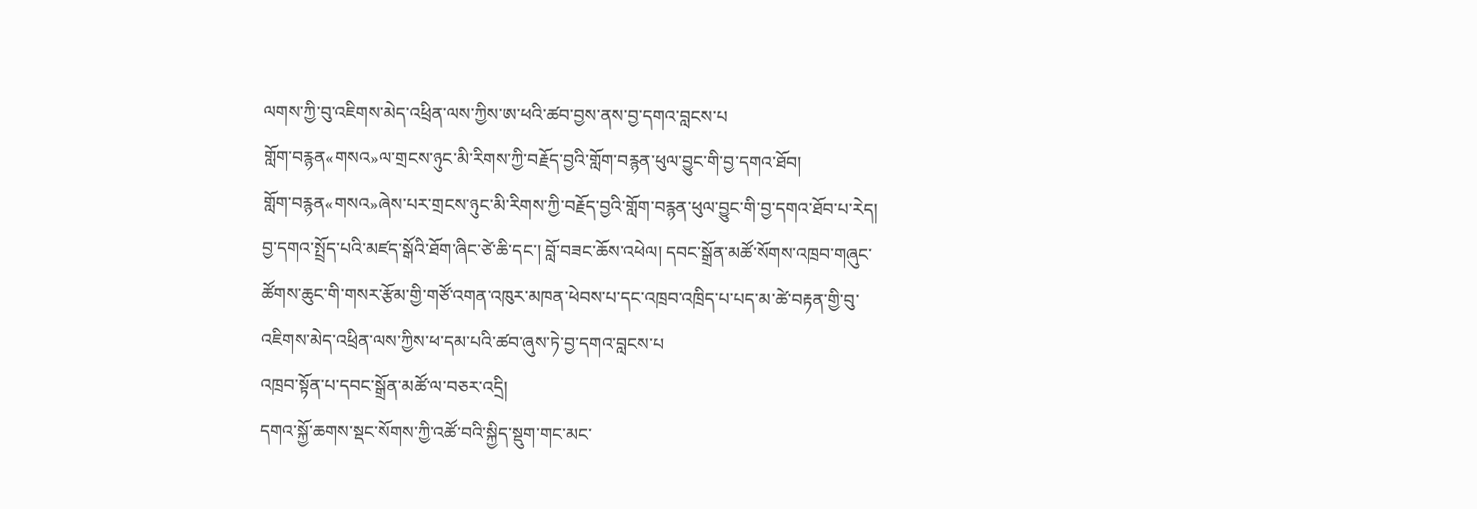ལགས་ཀྱི་བུ་འཇིགས་མེད་འཕྲིན་ལས་ཀྱིས་ཨ་ཕའི་ཚབ་བྱས་ནས་བྱ་དགའ་བླངས་པ
གློག་བརྙན«གསའ»ལ་གྲངས་ཉུང་མི་རིགས་ཀྱི་བརྗོད་བྱའི་གློག་བརྙན་ཕུལ་བྱུང་གི་བྱ་དགའ་ཐོབ།
གློག་བརྙན«གསའ»ཞེས་པར་གྲངས་ཉུང་མི་རིགས་ཀྱི་བརྗོད་བྱའི་གློག་བརྙན་ཕུལ་བྱུང་གི་བྱ་དགའ་ཐོབ་པ་རེད། བྱ་དགའ་སྤྲོད་པའི་མཛད་སྒོའི་ཐོག་ཞིང་ཙེ་ཆི་དང་། བློ་བཟང་ཆོས་འཕེལ། དབང་སྒྲོན་མཚོ་སོགས་འཁྲབ་གཞུང་ཚོགས་ཆུང་གི་གསར་རྩོམ་གྱི་གཙོ་འགན་འཁུར་མཁན་ཕེབས་པ་དང་འཁྲབ་འཁྲིད་པ་པད་མ་ཚེ་བརྟན་གྱི་བུ་འཇིགས་མེད་འཕྲིན་ལས་ཀྱིས་ཕ་དམ་པའི་ཚབ་ཞུས་ཏེ་བྱ་དགའ་བླངས་པ
འཁྲབ་སྟོན་པ་དབང་སྒྲོན་མཚོ་ལ་བཅར་འདྲི།
དགའ་སྐྱོ་ཆགས་སྡང་སོགས་ཀྱི་འཚོ་བའི་སྐྱིད་སྡུག་གང་མང་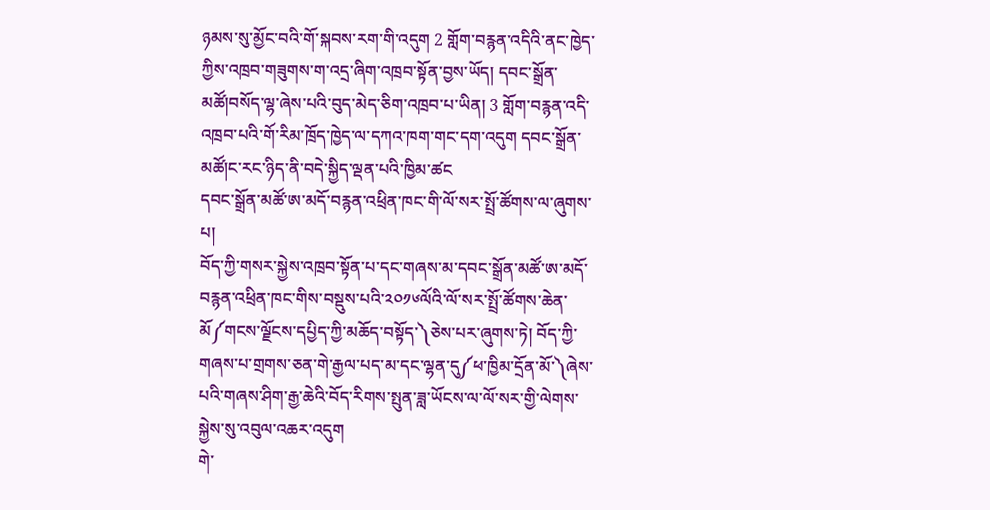ཉམས་སུ་མྱོང་བའི་གོ་སྐབས་རག་གི་འདུག 2 གློག་བརྙན་འདིའི་ནང་ཁྱེད་ཀྱིས་འཁྲབ་གཟུགས་ག་འདྲ་ཞིག་འཁྲབ་སྟོན་བྱས་ཡོད། དབང་སྒྲོན་མཚོ།བསོད་ལྷ་ཞེས་པའི་བུད་མེད་ཅིག་འཁྲབ་པ་ཡིན། 3 གློག་བརྙན་འདི་འཁྲབ་པའི་གོ་རིམ་ཁྲོད་ཁྱེད་ལ་དཀའ་ཁག་གང་དག་འདུག དབང་སྒྲོན་མཚོ།ང་རང་ཉིད་ནི་བདེ་སྐྱིད་ལྡན་པའི་ཁྱིམ་ཚང
དབང་སྒྲོན་མཚོ་ཨ་མདོ་བརྙན་འཕྲིན་ཁང་གི་ལོ་སར་སྤྲོ་ཚོགས་ལ་ཞུགས་པ།
བོད་ཀྱི་གསར་སྐྱེས་འཁྲབ་སྟོན་པ་དང་གཞས་མ་དབང་སྒྲོན་མཚོ་ཨ་མདོ་བརྙན་འཕྲིན་ཁང་གིས་བསྡུས་པའི་༢༠༡༦ལོའི་ལོ་སར་སྤྲོ་ཚོགས་ཆེན་མོ༼གངས་ལྗོངས་དཔྱིད་ཀྱི་མཆོད་བསྟོད་༽ཅེས་པར་ཞུགས་ཏེ། བོད་ཀྱི་གཞས་པ་གྲགས་ཅན་གེ་རྒྱལ་པད་མ་དང་ལྷན་དུ༼ཕ་ཁྱིམ་དྲོན་མོ་༽ཞེས་པའི་གཞས་ཤིག་རྒྱ་ཆེའི་བོད་རིགས་སྤུན་ཟླ་ཡོངས་ལ་ལོ་སར་གྱི་ལེགས་སྐྱེས་སུ་འབུལ་འཆར་འདུག
གེ་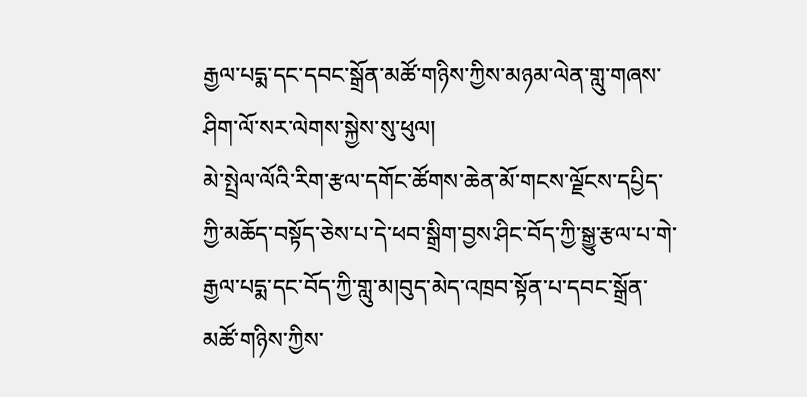རྒྱལ་པདྨ་དང་དབང་སྒྲོན་མཚོ་གཉིས་ཀྱིས་མཉམ་ལེན་གླུ་གཞས་ཤིག་ལོ་སར་ལེགས་སྐྱེས་སུ་ཕུལ།
མེ་སྤྲེལ་ལོའི་རིག་རྩལ་དགོང་ཚོགས་ཆེན་མོ་གངས་ལྗོངས་དཔྱིད་ཀྱི་མཆོད་བསྟོད་ཅེས་པ་དེ་ཕབ་སྒྲིག་བྱས་ཤིང་བོད་ཀྱི་སྒྱུ་རྩལ་པ་གེ་རྒྱལ་པདྨ་དང་བོད་ཀྱི་གླུ་མ།བུད་མེད་འཁྲབ་སྟོན་པ་དབང་སྒྲོན་མཚོ་གཉིས་ཀྱིས་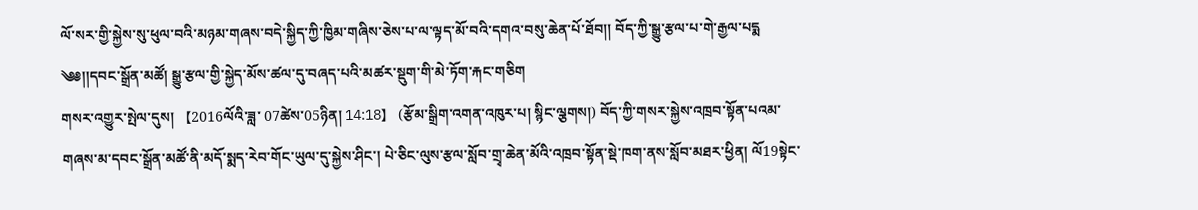ལོ་སར་གྱི་སྐྱེས་སུ་ཕུལ་བའི་མཉམ་གཞས་བདེ་སྐྱིད་ཀྱི་ཁྱིམ་གཞིས་ཅེས་པ་ལ་ལྟད་མོ་བའི་དགའ་བསུ་ཆེན་པོ་ཐོབ།། བོད་ཀྱི་སྒྱུ་རྩལ་པ་གེ་རྒྱལ་པདྨ
༄༅།།དབང་སྒྲོན་མཚོ། སྒྱུ་རྩལ་གྱི་སྐྱེད་མོས་ཚལ་དུ་བཞད་པའི་མཚར་སྡུག་གི་མེ་ཏོག་རྐང་གཅིག
གསར་འགྱུར་སྤེལ་དུས། 【2016ལོའི་ཟླ་ 07ཚེས་05ཉིན། 14:18】 (རྩོམ་སྒྲིག་འགན་འཁུར་པ། སྙིང་ལྕགས།) བོད་ཀྱི་གསར་སྐྱེས་འཁྲབ་སྟོན་པའམ་གཞས་མ་དབང་སྒྲོན་མཚོ་ནི་མདོ་སྨད་རེབ་གོང་ཡུལ་དུ་སྐྱེས་ཤིང་། པེ་ཅིང་ལུས་རྩལ་སློབ་གྲྭ་ཆེན་མོའི་འཁྲབ་སྟོན་སྡེ་ཁག་ནས་སློབ་མཐར་ཕྱིན། ལོ19སྟེང་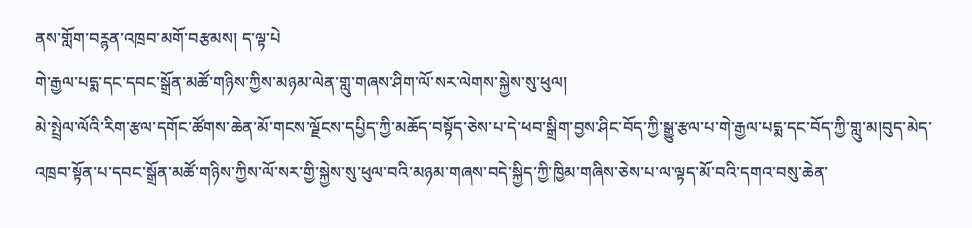ནས་གློག་བཪྙན་འཁྲབ་མགོ་བརྩམས། ད་ལྟ་པེ
གེ་རྒྱལ་པདྨ་དང་དབང་སྒྲོན་མཚོ་གཉིས་ཀྱིས་མཉམ་ལེན་གླུ་གཞས་ཤིག་ལོ་སར་ལེགས་སྐྱེས་སུ་ཕུལ།
མེ་སྤྲེལ་ལོའི་རིག་རྩལ་དགོང་ཚོགས་ཆེན་མོ་གངས་ལྗོངས་དཔྱིད་ཀྱི་མཆོད་བསྟོད་ཅེས་པ་དེ་ཕབ་སྒྲིག་བྱས་ཤིང་བོད་ཀྱི་སྒྱུ་རྩལ་པ་གེ་རྒྱལ་པདྨ་དང་བོད་ཀྱི་གླུ་མ།བུད་མེད་འཁྲབ་སྟོན་པ་དབང་སྒྲོན་མཚོ་གཉིས་ཀྱིས་ལོ་སར་གྱི་སྐྱེས་སུ་ཕུལ་བའི་མཉམ་གཞས་བདེ་སྐྱིད་ཀྱི་ཁྱིམ་གཞིས་ཅེས་པ་ལ་ལྟད་མོ་བའི་དགའ་བསུ་ཆེན་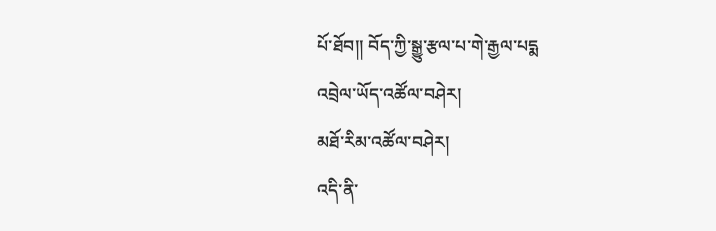པོ་ཐོབ།། བོད་ཀྱི་སྒྱུ་རྩལ་པ་གེ་རྒྱལ་པདྨ
འབྲེལ་ཡོད་འཚོལ་བཤེར།
མཐོ་རིམ་འཚོལ་བཤེར།
འདི་ནི་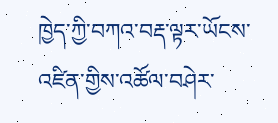ཁྱེད་ཀྱི་བཀའ་བརྡ་ལྟར་ཡོངས་འཛིན་གྱིས་འཚོལ་བཤེར་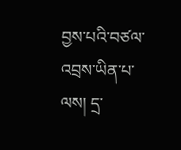བྱས་པའི་བཙལ་འབྲས་ཡིན་པ་ལས། དྲ་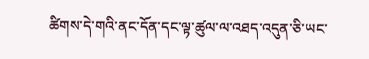ཚིགས་དེ་གའི་ནང་དོན་དང་ལྟ་ཚུལ་ལ་འཐད་འདུན་ཅི་ཡང་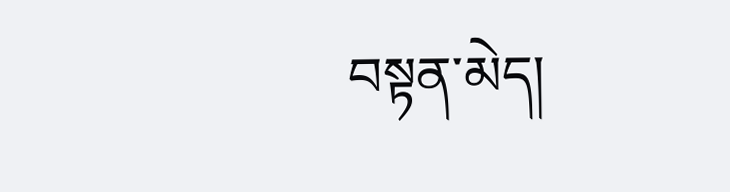བསྟན་མེད།